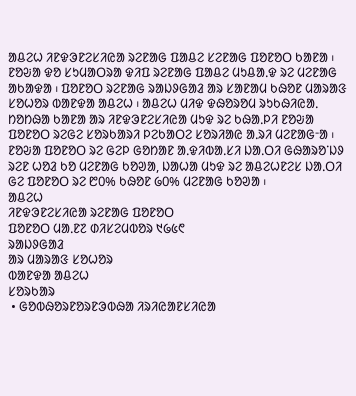ᱟᱪᱮᱦ ᱤᱱᱫᱳᱱᱮᱥᱤᱭᱟ ᱨᱮᱱᱟᱜ ᱯᱟᱪᱮ ᱥᱮᱱᱟᱜ ᱯᱚᱱᱚᱛ ᱠᱟᱱᱟ ᱾ ᱱᱚᱶᱟ ᱫᱚ ᱥᱩᱢᱟᱛᱨᱟ ᱫᱤᱯ ᱨᱮᱱᱟᱜ ᱯᱟᱪᱮ ᱢᱩᱪᱟᱹᱫ ᱨᱮ ᱢᱮᱱᱟᱜ ᱟᱠᱟᱫᱟ ᱾ ᱯᱚᱱᱚᱛ ᱨᱮᱱᱟᱜ ᱨᱟᱡᱽᱜᱟᱲ ᱟᱨ ᱥᱟᱱᱟᱢ ᱠᱷᱚᱱ ᱢᱟᱨᱟᱝ ᱥᱚᱦᱚᱨ ᱵᱟᱱᱫᱟ ᱟᱪᱮᱦ ᱾ ᱟᱪᱮᱦ ᱢᱤᱫ ᱫᱷᱚᱨᱚᱢ ᱨᱩᱠᱷᱤᱭᱟᱹ ᱴᱚᱴᱷᱟ ᱠᱟᱱᱟ ᱟᱨ ᱤᱱᱫᱳᱱᱮᱥᱤᱭᱟ ᱢᱩᱫ ᱨᱮ ᱠᱷᱟᱹᱞᱤ ᱱᱚᱶᱟ ᱯᱚᱱᱚᱛ ᱨᱮᱜᱮ ᱥᱚᱨᱠᱟᱨᱤ ᱞᱮᱠᱟᱛᱮ ᱥᱚᱨᱤᱟᱭ ᱟᱹᱨᱤ ᱢᱮᱱᱟᱜᱼᱟ ᱾ ᱱᱚᱶᱟ ᱯᱚᱱᱚᱛ ᱨᱮ ᱜᱮᱞ ᱜᱚᱴᱟᱱ ᱟᱹᱫᱤᱵᱟᱹᱥᱤ ᱡᱟᱹᱛᱤ ᱜᱷᱟᱨᱚᱸᱡᱽ ᱨᱮᱱ ᱦᱚᱲ ᱠᱚ ᱢᱮᱱᱟᱜ ᱠᱚᱣᱟ, ᱡᱟᱦᱟ ᱢᱩᱫ ᱨᱮ ᱟᱪᱮᱦᱱᱮᱥ ᱡᱟᱹᱛᱤ ᱜᱮ ᱯᱚᱱᱚᱛ ᱨᱮ ᱘᱐% ᱠᱷᱚᱱ ᱙᱐% ᱢᱮᱱᱟᱜ ᱠᱚᱣᱟ ᱾
ᱟᱪᱮᱦ
ᱤᱱᱫᱳᱱᱮᱥᱤᱭᱟ ᱨᱮᱱᱟᱜ ᱯᱚᱱᱚᱛ
ᱯᱚᱱᱚᱛ ᱢᱟᱹᱱ᱗ ᱰᱤᱥᱮᱢᱵᱚᱨ ᱑᱙᱕᱖
ᱨᱟᱡᱽᱜᱟᱲ
ᱟᱨ ᱢᱟᱨᱟᱝ ᱥᱚᱦᱚᱨ
ᱵᱟᱱᱫᱟ ᱟᱪᱮᱦ
ᱥᱚᱨᱠᱟᱨ
 • ᱜᱚᱵᱷᱚᱨᱱᱚᱨᱱᱳᱵᱷᱟ ᱤᱨᱤᱭᱟᱱᱥᱤᱭᱟ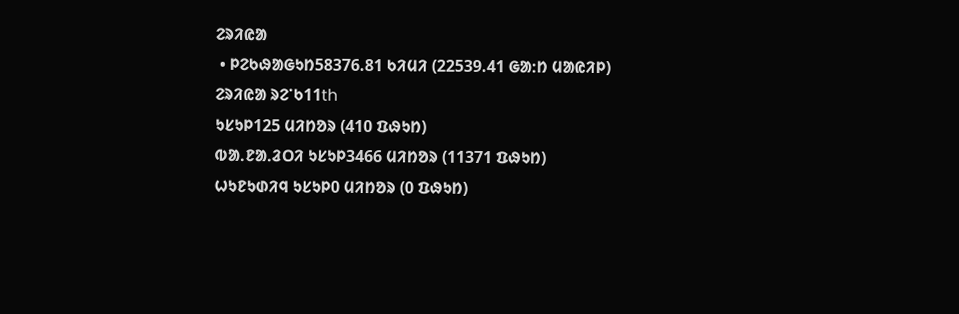ᱮᱨᱤᱭᱟ
 • ᱞᱮᱠᱷᱟᱜᱩᱴ58376.81 ᱠᱤᱢᱤ (22539.41 ᱜᱟᱺᱴ ᱢᱟᱭᱤᱞ)
ᱮᱨᱤᱭᱟ ᱨᱮᱸᱠ11th
ᱩᱥᱩᱞ125 ᱢᱤᱴᱚᱨ (410 ᱯᱷᱩᱴ)
ᱵᱟᱹᱱᱟᱹᱲᱛᱤ ᱩᱥᱩᱞ3466 ᱢᱤᱴᱚᱨ (11371 ᱯᱷᱩᱴ)
ᱦᱩᱱᱩᱰᱤᱧ ᱩᱥᱩᱞ0 ᱢᱤᱴᱚᱨ (0 ᱯᱷᱩᱴ)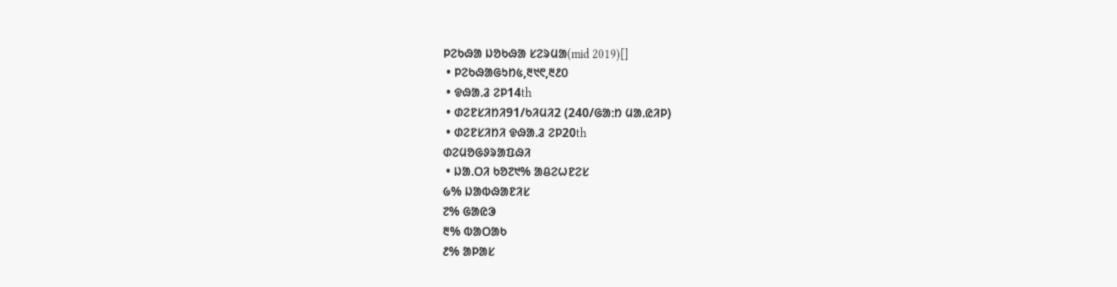ᱞᱮᱠᱷᱟ ᱡᱚᱠᱷᱟ ᱥᱮᱨᱢᱟ(mid 2019)[]
 • ᱞᱮᱠᱷᱟᱜᱩᱴ᱕,᱓᱑᱖,᱓᱒᱐
 • ᱫᱷᱟᱹᱲ ᱮᱞ14th
 • ᱰᱮᱱᱥᱤᱴᱤ91/ᱠᱤᱢᱤ2 (240/ᱜᱟᱺᱴ ᱢᱟᱹᱭᱤᱞ)
 • ᱰᱮᱱᱥᱤᱴᱤ ᱫᱷᱟᱹᱲ ᱮᱞ20th
ᱰᱮᱢᱚᱜᱽᱨᱟᱯᱷᱤ
 • ᱡᱟᱹᱛᱤ ᱠᱚ᱗᱑% ᱟᱪᱮᱦᱱᱮᱥ
᱙% ᱡᱟᱵᱷᱟᱱᱤᱥ
᱗% ᱜᱟᱭᱳ
᱓% ᱵᱟᱛᱟᱠ
᱒% ᱟᱞᱟᱥ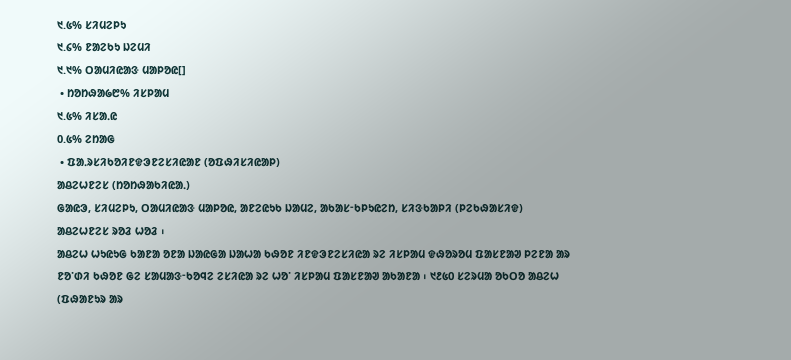᱑.᱕% ᱥᱤᱢᱮᱞᱩ
᱑.᱔% ᱱᱟᱮᱠᱩ ᱡᱮᱢᱤ
᱑.᱑% ᱛᱟᱢᱤᱭᱟᱝ ᱢᱟᱞᱚᱭ[]
 • ᱴᱚᱴᱷᱟ᱙᱘% ᱤᱥᱞᱟᱢ
᱑.᱕% ᱤᱥᱟᱹᱭ
0.᱕% ᱮᱴᱟᱜ
 • ᱯᱟᱹᱨᱥᱤᱠᱚᱤᱱᱫᱳᱱᱮᱥᱤᱭᱟᱱ (ᱚᱯᱷᱤᱥᱤᱭᱟᱞ)
ᱟᱪᱮᱦᱱᱮᱥ (ᱴᱚᱴᱷᱟᱠᱤᱭᱟᱹ)
ᱜᱟᱭᱳ, ᱥᱤᱢᱮᱞᱩ, ᱛᱟᱢᱤᱭᱟᱝ ᱢᱟᱞᱚᱭ, ᱟᱱᱮᱭᱩᱠ ᱡᱟᱢᱮ, ᱟᱠᱟᱥᱼᱠᱞᱩᱭᱮᱴ, ᱥᱤᱝᱠᱟᱞᱤ (ᱞᱮᱠᱷᱟᱥᱤᱫ)
ᱟᱪᱮᱦᱱᱮᱥ ᱨᱚᱲ ᱦᱚᱲ ᱾
ᱟᱪᱮᱦ ᱦᱩᱭᱩᱜ ᱠᱟᱱᱟ ᱚᱱᱟ ᱡᱟᱭᱜᱟ ᱡᱟᱦᱟ ᱠᱷᱚᱱ ᱤᱱᱫᱳᱱᱮᱥᱤᱭᱟ ᱨᱮ ᱤᱥᱞᱟᱢ ᱫᱷᱚᱨᱚᱢ ᱯᱟᱥᱱᱟᱣ ᱞᱮᱱᱟ ᱟᱨ ᱱᱚᱸᱰᱤ ᱠᱷᱚᱱ ᱜᱮ ᱥᱟᱢᱟᱝᱼᱠᱚᱧᱮ ᱮᱥᱤᱭᱟ ᱨᱮ ᱦᱚᱸ ᱤᱥᱞᱟᱢ ᱯᱟᱥᱱᱟᱣ ᱟᱠᱟᱱᱟ ᱾ ᱑᱒᱕᱐ ᱥᱮᱨᱢᱟ ᱚᱠᱛᱚ ᱟᱪᱮᱦ (ᱯᱷᱟᱱᱩᱨ ᱟᱨ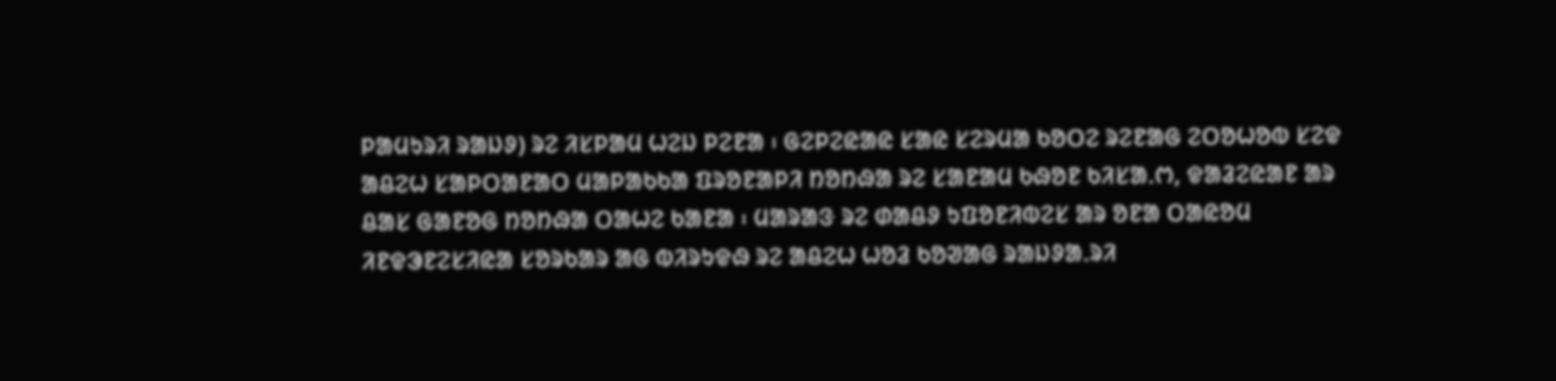ᱞᱟᱢᱩᱨᱤ ᱨᱟᱡᱽ) ᱨᱮ ᱤᱥᱞᱟᱢ ᱦᱮᱡ ᱞᱮᱱᱟ ᱾ ᱜᱮᱞᱮᱭᱟᱭ ᱥᱟᱭ ᱥᱮᱨᱢᱟ ᱠᱚᱛᱮ ᱨᱮᱱᱟᱜ ᱮᱛᱚᱦᱚᱵ ᱥᱮᱫ ᱟᱪᱮᱦ ᱥᱟᱞᱛᱟᱱᱟᱛ ᱢᱟᱞᱟᱠᱠᱟ ᱯᱨᱚᱱᱟᱞᱤ ᱴᱚᱴᱷᱟ ᱨᱮ ᱥᱟᱱᱟᱢ ᱠᱷᱚᱱ ᱠᱤᱥᱟᱹᱬ, ᱫᱟᱲᱮᱭᱟᱱ ᱟᱨ ᱪᱟᱥ ᱜᱟᱱᱚᱜ ᱴᱚᱴᱷᱟ ᱛᱟᱦᱮ ᱠᱟᱱᱟ ᱾ ᱢᱟᱨᱟᱝ ᱨᱮ ᱰᱟᱪᱽ ᱩᱯᱚᱱᱤᱵᱮᱥ ᱟᱨ ᱚᱱᱟ ᱛᱟᱭᱚᱢ ᱤᱱᱫᱳᱱᱮᱥᱤᱭᱟ ᱥᱚᱨᱠᱟᱨ ᱟᱜ ᱵᱤᱨᱩᱫᱷ ᱨᱮ ᱟᱪᱮᱦ ᱦᱚᱲ ᱠᱚᱣᱟᱜ ᱨᱟᱡᱽᱟᱹᱨᱤ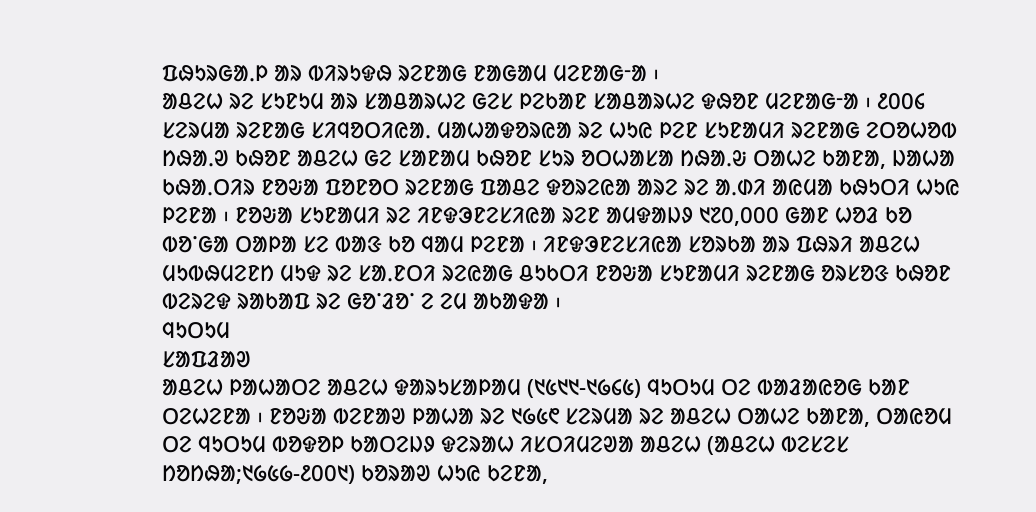ᱯᱷᱩᱨᱜᱟᱹᱞ ᱟᱨ ᱵᱤᱨᱩᱫᱷ ᱨᱮᱱᱟᱜ ᱱᱟᱜᱟᱢ ᱢᱮᱱᱟᱜᱼᱟ ᱾
ᱟᱪᱮᱦ ᱨᱮ ᱥᱩᱱᱩᱢ ᱟᱨ ᱥᱟᱪᱟᱨᱦᱮ ᱜᱮᱥ ᱞᱮᱠᱟᱱ ᱥᱟᱪᱟᱨᱦᱮ ᱫᱷᱚᱱ ᱢᱮᱱᱟᱜᱼᱟ ᱾ ᱒᱐᱐᱔ ᱥᱮᱨᱢᱟ ᱨᱮᱱᱟᱜ ᱥᱤᱧᱚᱛᱤᱭᱟᱹ ᱢᱟᱦᱟᱫᱚᱨᱭᱟ ᱨᱮ ᱦᱩᱭ ᱞᱮᱱ ᱥᱩᱱᱟᱢᱤ ᱨᱮᱱᱟᱜ ᱮᱛᱚᱦᱚᱵ ᱴᱷᱟᱹᱣ ᱠᱷᱚᱱ ᱟᱪᱮᱦ ᱜᱮ ᱥᱟᱱᱟᱢ ᱠᱷᱚᱱ ᱥᱩᱨ ᱚᱛᱦᱟᱥᱟ ᱴᱷᱟᱹᱶ ᱛᱟᱦᱮ ᱠᱟᱱᱟ, ᱡᱟᱦᱟ ᱠᱷᱟᱹᱛᱤᱨ ᱱᱚᱶᱟ ᱯᱚᱱᱚᱛ ᱨᱮᱱᱟᱜ ᱯᱟᱪᱮ ᱫᱚᱨᱮᱭᱟ ᱟᱨᱮ ᱨᱮ ᱟᱹᱰᱤ ᱟᱭᱢᱟ ᱠᱷᱩᱛᱤ ᱦᱩᱭ ᱞᱮᱱᱟ ᱾ ᱱᱚᱶᱟ ᱥᱩᱱᱟᱢᱤ ᱨᱮ ᱤᱱᱫᱳᱱᱮᱥᱤᱭᱟ ᱨᱮᱱ ᱟᱢᱫᱟᱡᱽ ᱑᱗᱐,᱐᱐᱐ ᱜᱟᱱ ᱦᱚᱲ ᱠᱚ ᱵᱚᱸᱜᱟ ᱛᱟᱞᱟ ᱥᱮ ᱵᱟᱝ ᱠᱚ ᱧᱟᱢ ᱞᱮᱱᱟ ᱾ ᱤᱱᱫᱳᱱᱮᱥᱤᱭᱟ ᱥᱚᱨᱠᱟ ᱟᱨ ᱯᱷᱨᱤ ᱟᱪᱮᱦ ᱢᱩᱵᱷᱢᱮᱱᱴ ᱢᱩᱫ ᱨᱮ ᱥᱟᱹᱱᱛᱤ ᱨᱮᱭᱟᱜ ᱪᱩᱠᱛᱤ ᱱᱚᱶᱟ ᱥᱩᱱᱟᱢᱤ ᱨᱮᱱᱟᱜ ᱚᱨᱥᱚᱝ ᱠᱷᱚᱱ ᱵᱮᱨᱮᱫ ᱨᱟᱠᱟᱯ ᱨᱮ ᱜᱚᱸᱲᱚᱸ ᱮ ᱮᱢ ᱟᱠᱟᱫᱟ ᱾
ᱧᱩᱛᱩᱢ
ᱥᱟᱯᱲᱟᱣ
ᱟᱪᱮᱦ ᱞᱟᱦᱟᱛᱮ ᱟᱪᱮᱦ ᱫᱟᱨᱩᱥᱟᱞᱟᱢ (᱑᱕᱑᱑-᱑᱙᱔᱕) ᱧᱩᱛᱩᱢ ᱛᱮ ᱵᱟᱲᱟᱭᱚᱜ ᱠᱟᱱ ᱛᱮᱦᱮᱱᱟ ᱾ ᱱᱚᱶᱟ ᱵᱮᱱᱟᱣ ᱞᱟᱦᱟ ᱨᱮ ᱑᱙᱕᱖ ᱥᱮᱨᱢᱟ ᱨᱮ ᱟᱪᱮᱦ ᱛᱟᱦᱮ ᱠᱟᱱᱟ, ᱛᱟᱭᱚᱢ ᱛᱮ ᱧᱩᱛᱩᱢ ᱵᱚᱫᱚᱞ ᱠᱟᱛᱮᱡᱽ ᱫᱮᱨᱟᱦ ᱤᱥᱛᱤᱢᱮᱣᱟ ᱟᱪᱮᱦ (ᱟᱪᱮᱦ ᱵᱮᱥᱮᱥ ᱴᱚᱴᱷᱟ;᱑᱙᱕᱙-᱒᱐᱐᱑) ᱠᱚᱨᱟᱣ ᱦᱩᱭ ᱠᱮᱱᱟ,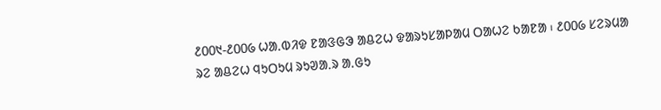᱒᱐᱐᱑-᱒᱐᱐᱙ ᱦᱟᱹᱵᱤᱫ ᱱᱟᱝᱜᱳ ᱟᱪᱮᱦ ᱫᱟᱨᱩᱥᱟᱞᱟᱢ ᱛᱟᱦᱮ ᱠᱟᱱᱟ ᱾ ᱒᱐᱐᱙ ᱥᱮᱨᱢᱟ ᱨᱮ ᱟᱪᱮᱦ ᱧᱩᱛᱩᱢ ᱨᱩᱣᱟᱹᱨ ᱟᱹᱜᱩ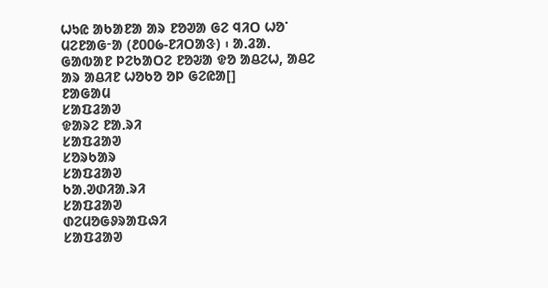ᱦᱩᱭ ᱟᱠᱟᱱᱟ ᱟᱨ ᱱᱚᱣᱟ ᱜᱮ ᱧᱤᱛ ᱦᱚᱸ ᱢᱮᱱᱟᱜᱼᱟ (᱒᱐᱐᱙-ᱱᱤᱛᱟᱝ) ᱾ ᱟᱹᱲᱟᱹ ᱜᱟᱵᱟᱱ ᱞᱮᱠᱟᱛᱮ ᱱᱚᱶᱟ ᱫᱚ ᱟᱪᱮᱦ, ᱟᱪᱮ ᱟᱨ ᱟᱪᱤᱱ ᱦᱚᱠᱚ ᱚᱞ ᱜᱮᱭᱟ[]
ᱱᱟᱜᱟᱢ
ᱥᱟᱯᱲᱟᱣ
ᱫᱟᱨᱮ ᱱᱟᱹᱨᱤ
ᱥᱟᱯᱲᱟᱣ
ᱥᱚᱨᱠᱟᱨ
ᱥᱟᱯᱲᱟᱣ
ᱠᱟᱹᱣᱰᱤᱟᱹᱨᱤ
ᱥᱟᱯᱲᱟᱣ
ᱰᱮᱢᱚᱜᱽᱨᱟᱯᱷᱤ
ᱥᱟᱯᱲᱟᱣ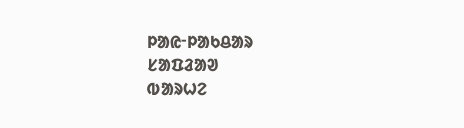ᱞᱟᱭᱼᱞᱟᱠᱪᱟᱨ
ᱥᱟᱯᱲᱟᱣ
ᱵᱟᱨᱦᱮ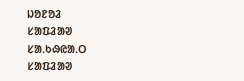ᱡᱚᱱᱚᱲ
ᱥᱟᱯᱲᱟᱣ
ᱥᱟᱹᱠᱷᱭᱟᱹᱛ
ᱥᱟᱯᱲᱟᱣ